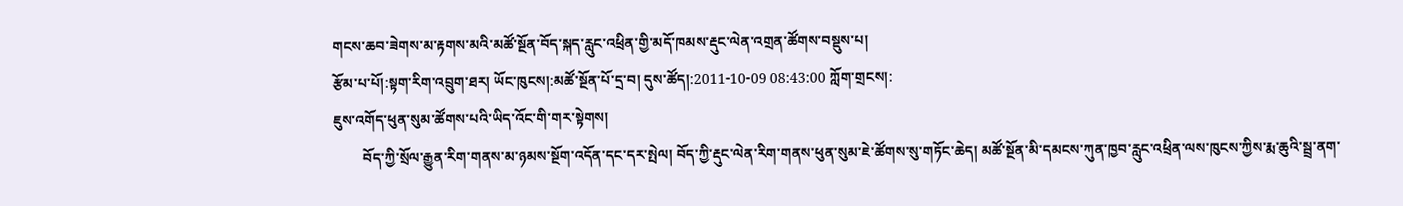གངས་ཆབ་ཟེགས་མ་རྟགས་མའི་མཚོ་སྔོན་བོད་སྐད་རླུང་འཕྲིན་གྱི་མདོ་ཁམས་རྡུང་ལེན་འགྲན་ཚོགས་བསྡུས་པ།
རྩོམ་པ་པོ།:སྟག་རིག་འབྲུག་ཐར། ཡོང་ཁུངས།:མཚོ་སྔོན་པོ་དྲ་བ། དུས་ཚོད།:2011-10-09 08:43:00 ཀློག་གྲངས།:
ཇུས་འགོད་ཕུན་སུམ་ཚོགས་པའི་ཡིད་འོང་གི་གར་སྟེགས།
        བོད་ཀྱི་སྲོལ་རྒྱུན་རིག་གནས་མ་ཉམས་སྔོག་འདོན་དང་དར་སྤེལ། བོད་ཀྱི་རྡུང་ལེན་རིག་གནས་ཕུན་སུམ་ཇེ་ཚོགས་སུ་གཏོང་ཆེད། མཚོ་སྔོན་མི་དམངས་ཀུན་ཁྱབ་རླུང་འཕྲིན་ལས་ཁུངས་ཀྱིས་རྨ་ཆུའི་སྦྲ་ནག་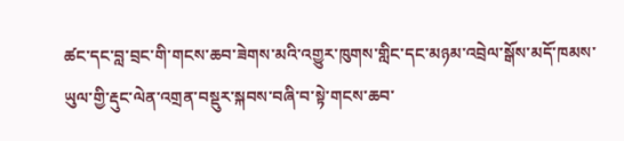ཚང་དང་བླ་བྲང་གི་གངས་ཆབ་ཟེགས་མའི་འགྱུར་ཁུགས་གླིང་དང་མཉམ་འབྲེལ་སྒོས་མདོ་ཁམས་ཡུལ་གྱི་རྡུང་ལེན་འགྲན་བསྡུར་སྐབས་བཞི་བ་སྟེ་གངས་ཆབ་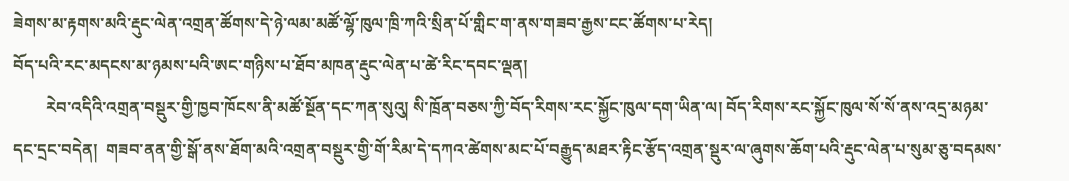ཟེགས་མ་རྟགས་མའི་རྡུང་ལེན་འགྲན་ཚོགས་དེ་ཉེ་ལམ་མཚོ་ལྷོ་ཁུལ་ཁྲི་ཀའི་སྲིན་པོ་གླིང་ག་ནས་གཟབ་རྒྱས་ངང་ཚོགས་པ་རེད།
བོད་པའི་རང་མདངས་མ་ཉམས་པའི་ཨང་གཉིས་པ་ཐོབ་མཁན་རྡུང་ལེན་པ་ཚེ་རིང་དབང་ལྡན།
        རེབ་འདིའི་འགྲན་བསྡུར་གྱི་ཁྱབ་ཁོངས་ནི་མཚོ་སྔོན་དང་ཀན་སུའུ། སི་ཁྲོན་བཅས་ཀྱི་བོད་རིགས་རང་སྐྱོང་ཁུལ་དག་ཡིན་ལ། བོད་རིགས་རང་སྐྱོང་ཁུལ་སོ་སོ་ནས་འདྲ་མཉམ་དང་དྲང་བདེན།  གཟབ་ནན་གྱི་སྒོ་ནས་ཐོག་མའི་འགྲན་བསྡུར་གྱི་གོ་རིམ་དེ་དཀའ་ཚེགས་མང་པོ་བརྒྱུད་མཐར་རྟིང་རྩོད་འགྲན་སྡུར་ལ་ཞུགས་ཆོག་པའི་རྡུང་ལེན་པ་སུམ་ཅུ་བདམས་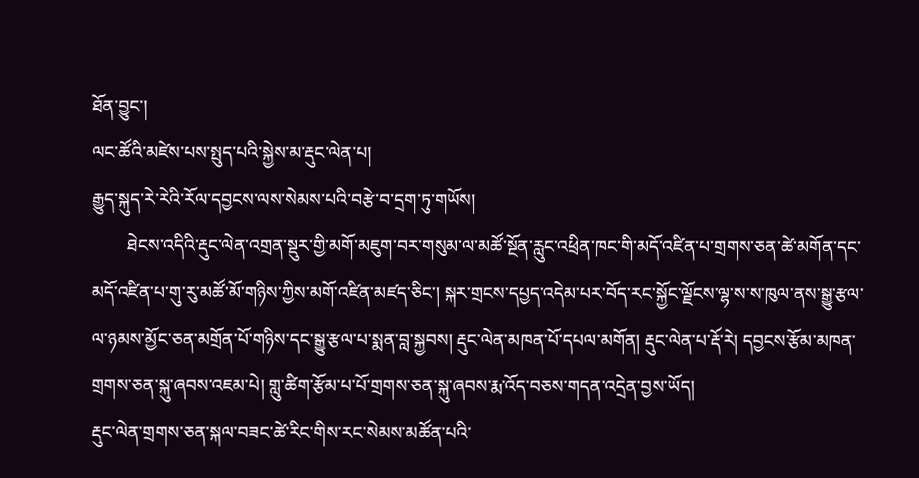ཐོན་བྱུང་།
ལང་ཚོའི་མཛེས་པས་སྤུད་པའི་སྐྱེས་མ་རྡུང་ལེན་པ།
རྒྱུད་སྐུད་རེ་རེའི་རོལ་དབྱངས་ལས་སེམས་པའི་བརྩེ་བ་དྲག་ཏུ་གཡོས།
        ཐེངས་འདིའི་རྡུང་ལེན་འགྲན་སྡུར་གྱི་མགོ་མཇུག་བར་གསུམ་ལ་མཚོ་སྔོན་རླུང་འཕྲིན་ཁང་གི་མདོ་འཛིན་པ་གྲགས་ཅན་ཚེ་མགོན་དང་མདོ་འཛིན་པ་གུ་རུ་མཚོ་མོ་གཉིས་ཀྱིས་མགོ་འཛིན་མཛད་ཅིང་། སྐར་གྲངས་དཔྱད་འདེམ་པར་བོད་རང་སྐྱོང་ལྗོངས་ལྷ་ས་ས་ཁུལ་ནས་སྒྱུ་རྩལ་ལ་ཉམས་མྱོང་ཅན་མགྲོན་པོ་གཉིས་དང་སྒྱུ་རྩལ་པ་སྨན་བླ་སྐྱབས། རྡུང་ལེན་མཁན་པོ་དཔལ་མགོན། རྡུང་ལེན་པ་རྡོ་རེ། དབྱངས་རྩོམ་མཁན་གྲགས་ཅན་སྐུ་ཞབས་འཇམ་པེ། གླུ་ཚིག་རྩོམ་པ་པོ་གྲགས་ཅན་སྐུ་ཞབས་རྨ་འོད་བཅས་གདན་འདྲེན་བྱས་ཡོད།
རྡུང་ལེན་གྲགས་ཅན་སྐལ་བཟང་ཚེ་རིང་གིས་རང་སེམས་མཚོན་པའི་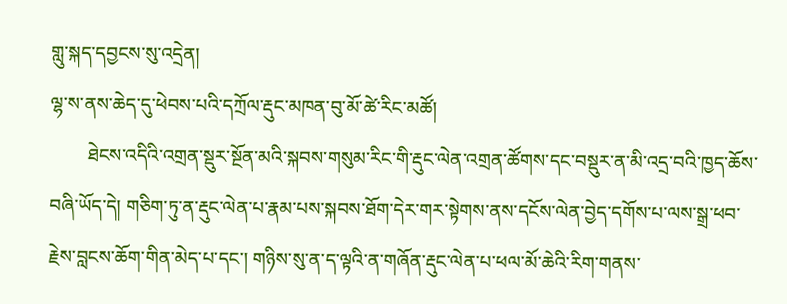གླུ་སྐད་དབྱངས་སུ་འདྲེན།
ལྷ་ས་ནས་ཆེད་དུ་ཕེབས་པའི་དཀྲོལ་རྡུང་མཁན་བུ་མོ་ཚེ་རིང་མཚོ།
        ཐེངས་འདིའི་འགྲན་སྡུར་སྔོན་མའི་སྐབས་གསུམ་རིང་གི་རྡུང་ལེན་འགྲན་ཚོགས་དང་བསྡུར་ན་མི་འདྲ་བའི་ཁྱད་ཆོས་བཞི་ཡོད་དེ། གཅིག་ཏུ་ན་རྡུང་ལེན་པ་རྣམ་པས་སྐབས་ཐོག་དེར་གར་སྟེགས་ནས་དངོས་ལེན་བྱེད་དགོས་པ་ལས་སྒྲ་ཕབ་རྗེས་བླངས་ཆོག་གིན་མེད་པ་དང་། གཉིས་སུ་ན་ད་ལྟའི་ན་གཞོན་རྡུང་ལེན་པ་ཕལ་མོ་ཆེའི་རིག་གནས་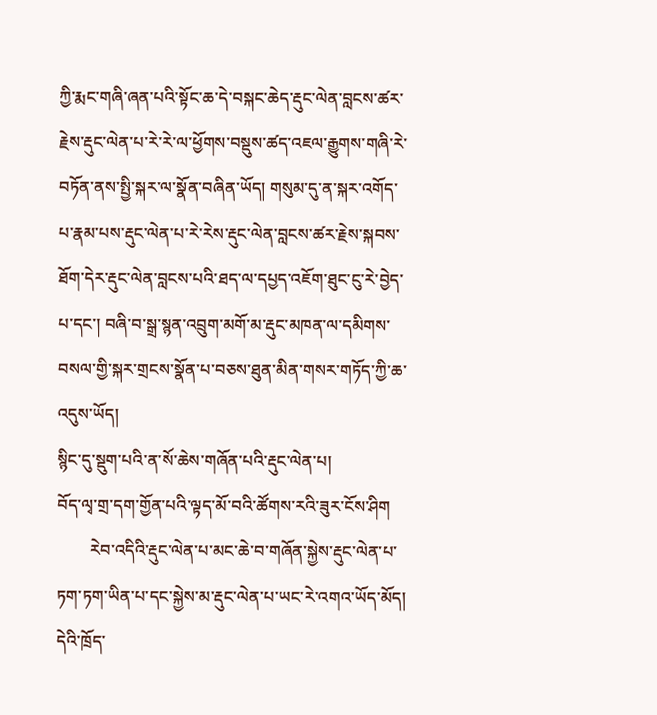ཀྱི་རྨང་གཞི་ཞན་པའི་སྟོང་ཆ་དེ་བསྐང་ཆེད་རྡུང་ལེན་བླངས་ཚར་རྗེས་རྡུང་ལེན་པ་རེ་རེ་ལ་ཕྱོགས་བསྡུས་ཚད་འཇལ་རྒྱུགས་གཞི་རེ་བཏོན་ནས་སྤྱི་སྐར་ལ་སྣོན་བཞིན་ཡོད། གསུམ་དུ་ན་སྐར་འགོད་པ་རྣམ་པས་རྡུང་ལེན་པ་རེ་རེས་རྡུང་ལེན་བླངས་ཚར་རྗེས་སྐབས་ཐོག་དེར་རྡུང་ལེན་བླངས་པའི་ཐད་ལ་དཔྱད་འཇོག་ཐུང་ངུ་རེ་བྱེད་པ་དང་། བཞི་བ་སྒྲ་སྙན་འབྲུག་མགོ་མ་རྡུང་མཁན་ལ་དམིགས་བསལ་གྱི་སྐར་གྲངས་སྣོན་པ་བཅས་ཐུན་མིན་གསར་གཏོད་ཀྱི་ཆ་འདུས་ཡོད།
སྙིང་དུ་སྡུག་པའི་ན་སོ་ཆེས་གཞོན་པའི་རྡུང་ལེན་པ།
བོད་ལྭ་གྲ་དག་གྱོན་པའི་ལྟད་མོ་བའི་ཚོགས་རའི་ཟུར་ངོས་ཤིག
        རེབ་འདིའི་རྡུང་ལེན་པ་མང་ཆེ་བ་གཞོན་སྐྱེས་རྡུང་ལེན་པ་ཏག་ཏག་ཡིན་པ་དང་སྐྱེས་མ་རྡུང་ལེན་པ་ཡང་རེ་འགའ་ཡོད་མོད། དེའི་ཁྲོད་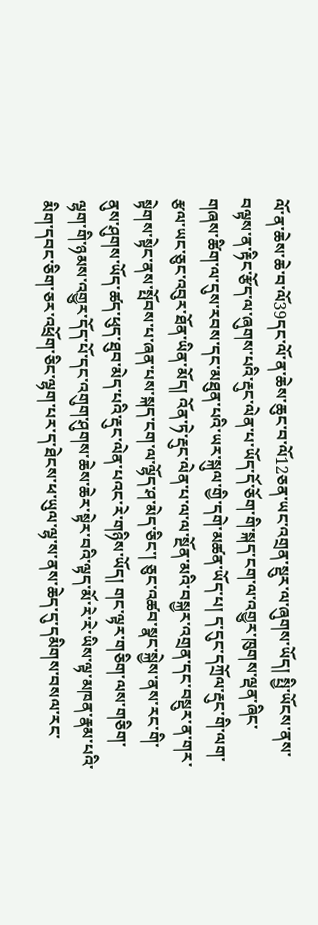ལོ་ན་ཆེས་ཆེ་བ་ལོ39དང་ལོ་ན་ཆེས་ཆུང་བ་ལོ12ཅན་ཡང་འགྲན་སྡུར་ལ་ཞུགས་ཡོད། སྤྱི་ཡོངས་ནས་བལྟས་ན་རྟིང་རྩོད་ལ་ཞུགས་པའི་རྡུང་ལེན་པ་ཡོད་དོ་ཅོག་གི་སྐད་ངག་ལ་འགྱུར་ཁུགས་ལྡན་ཞིང་གཞས་ཚིག་ལ་དུས་རབས་དང་མཐུན་པའི་ཡར་སྐུལ་གྱི་དགེ་མཚན་ཡོད་པ། ད་དུང་དཀྲོལ་རྡུང་གི་ལག་རྩལ་ཡང་ཅུང་འབུར་ཐོན་ཡིན་མོད། འོན་ཏེ་རྡུང་ལེན་པ་ལ་ལ་སྔོན་མའི་བསྐྱར་འགྲན་དང་བསྡུར་ན་གར་སྟེགས་སྟེང་ནས་སྤོབས་པ་ཞན་པས་སྐད་ངག་ལ་ལྷོད་ཤ་མེད་ཅིང་། ཅུང་འཚབ་སྣང་སྐྱེས་ནས་རང་གི་ནུས་ཤུགས་ཡོད་ཚད་ཕུད་ཐུབ་མེད་པའི་རྡུང་ལེན་པའང་རེ་གཉིས་ཡོད། གང་ལྟར་གཅིག་ལས་གཅིག་ལྷག་གི་ཉམས་འགྱུར་དོད་པོ་དང་འགུག་ཤུགས་ཆེས་ཆེར་སྟེར་བའི་ལྟད་མོ་རེ་རེ་ཡིས་ལྟ་མཁན་རྣམ་པའི་མིག་དབང་ཅིག་ཅར་འཕྲོག་ཅིང་ལྷག་པར་ད་ཐེངས་ཕ་ཡུལ་ལྷ་ས་ནས་ཆེད་དུ་དམིགས་བསལ་རང་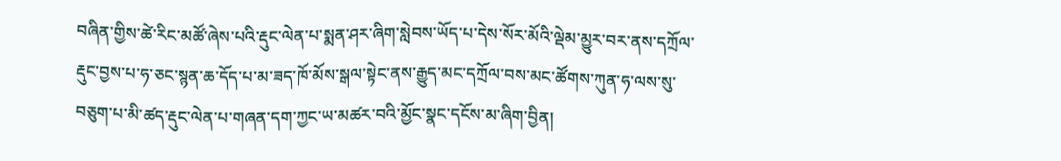བཞིན་གྱིས་ཚེ་རིང་མཚོ་ཞེས་པའི་རྡུང་ལེན་པ་སྨན་ཤར་ཞིག་སླེབས་ཡོད་པ་དེས་སོར་མོའི་ལྡེམ་མྱུར་བར་ནས་དཀྲོལ་རྡུང་བྱས་པ་ཧ་ཅང་སྙན་ཆ་དོད་པ་མ་ཟད་ཁོ་མོས་སྒལ་སྟེང་ནས་རྒྱུད་མང་དཀྲོལ་བས་མང་ཚོགས་ཀུན་ཧ་ལས་སུ་བཅུག་པ་མི་ཚད་རྡུང་ལེན་པ་གཞན་དག་ཀྱང་ཡ་མཚར་བའི་མྱོང་སྣང་དངོས་མ་ཞིག་བྱིན།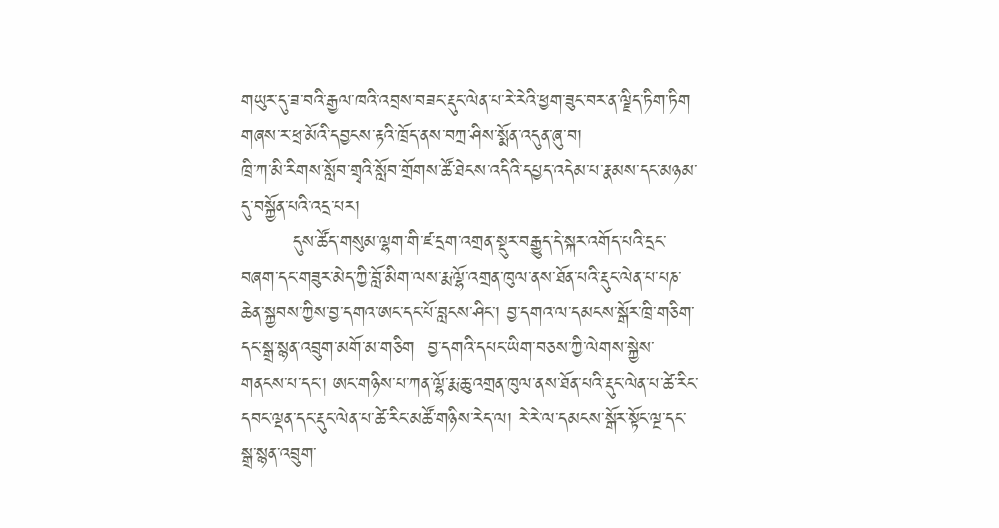གཡུར་དུ་ཟ་བའི་རྒྱལ་ཁའི་འབྲས་བཟང་རྡུང་ལེན་པ་རེ་རེའི་ཕྱག་ཟུང་བར་ན་ལྗིད་ཏིག་ཏིག
གཞས་ར་ཕྲ་མོའི་དབྱངས་རྟའི་ཁྲོད་ནས་བཀྲ་ཤིས་སྨོན་འདུན་ཞུ་བ།
ཁྲི་ཀ་མི་རིགས་སློབ་གྲྭའི་སློབ་གྲོགས་ཚོ་ཐེངས་འདིའི་དཔྱད་འདེམ་པ་རྣམས་དང་མཉམ་དུ་བསྐྱོན་པའི་འདྲ་པར།
        དུས་ཚོད་གསུམ་ལྷག་གི་ཛ་དྲག་འགྲན་སྡུར་བརྒྱུད་དེ་སྐར་འགོད་པའི་དྲང་བཞག་དང་གཟུར་མེད་ཀྱི་བློ་མིག་ལས་རྨ་ལྷོ་འགྲན་ཁུལ་ནས་ཐོན་པའི་རྡུང་ལེན་པ་པཎ་ཆེན་སྐྱབས་ཀྱིས་བྱ་དགའ་ཨང་དང་པོ་བླངས་ཤིང་། བྱ་དགའ་ལ་དམངས་སྒོར་ཁྲི་གཅིག་དང་སྒྲ་སྙན་འབྲུག་མགོ་མ་གཅིག  བྱ་དགའི་དཔང་ཡིག་བཅས་ཀྱི་ལེགས་སྐྱེས་གནངས་པ་དང་། ཨང་གཉིས་པ་ཀན་ལྷོ་རྨ་ཆུ་འགྲན་ཁུལ་ནས་ཐོན་པའི་རྡུང་ལེན་པ་ཚེ་རིང་དབང་ལྡན་དང་རྡུང་ལེན་པ་ཚེ་རིང་མཚོ་གཉིས་རེད་ལ། རེ་རེ་ལ་དམངས་སྒོར་སྟོང་ལྔ་དང་སྒྲ་སྙན་འབྲུག་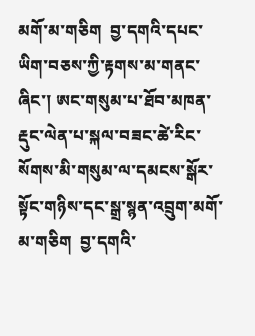མགོ་མ་གཅིག  བྱ་དགའི་དཔང་ཡིག་བཅས་ཀྱི་རྟགས་མ་གནང་ཞིང་། ཨང་གསུམ་པ་ཐོབ་མཁན་རྡུང་ལེན་པ་སྐལ་བཟང་ཚེ་རིང་སོགས་མི་གསུམ་ལ་དམངས་སྒོར་སྟོང་གཉིས་དང་སྒྲ་སྙན་འབྲུག་མགོ་མ་གཅིག  བྱ་དགའི་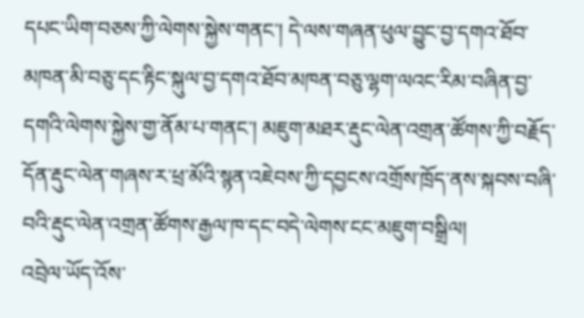དཔང་ཡིག་བཅས་ཀྱི་ལེགས་སྐྱེས་གནང་། དེ་ལས་གཞན་ཕུལ་བྱུང་བྱ་དགའ་ཐོབ་མཁན་མི་བཅུ་དང་རྟིང་སྐུལ་བྱ་དགའ་ཐོབ་མཁན་བཅུ་ལྷག་ལའང་རིམ་བཞིན་བྱ་དགའི་ལེགས་སྐྱེས་གྱ་ནོམ་པ་གནང་། མཇུག་མཐར་རྡུང་ལེན་འགྲན་ཚོགས་ཀྱི་བརྗོད་དོན་རྡུང་ལེན་གཞས་ར་ཕྲ་མོའི་སྙན་འཇེབས་ཀྱི་དབྱངས་འགྲོས་ཁྲོད་ནས་སྐབས་བཞི་བའི་རྡུང་ལེན་འགྲན་ཚོགས་རྒྱལ་ཁ་དང་བདེ་ལེགས་ངང་མཇུག་བསྒྲིལ།
འབྲེལ་ཡོད་འོས་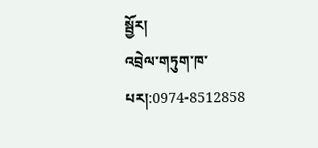སྦྱོར།
འབྲེལ་གཏུག་ཁ་པར།:0974-8512858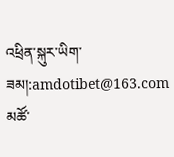འཕྲིན་སྐུར་ཡིག་ཟམ།:amdotibet@163.com
མཚོ་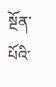སྔོན་པོའི་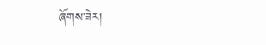ཞོགས་ཟེར།